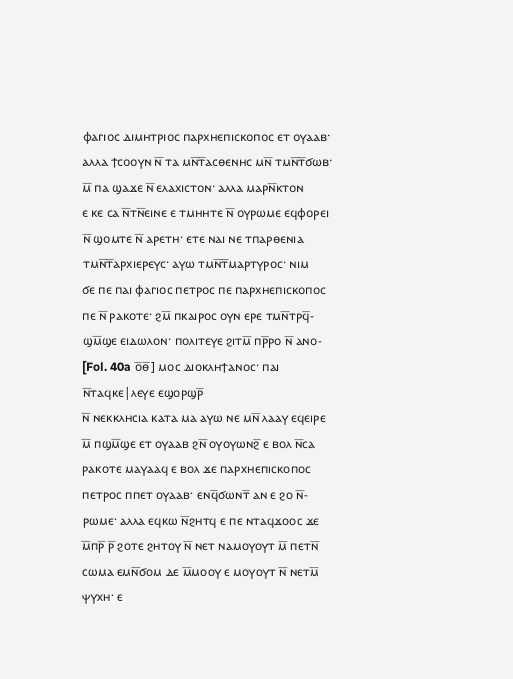ⲫⲁⲅⲓⲟⲥ ⲇⲓⲙⲏⲧⲣⲓⲟⲥ ⲡⲁⲣⲭⲏⲉⲡⲓⲥⲕⲟⲡⲟⲥ ⲉⲧ ⲟⲩⲁⲁⲃ·
ⲁⲗⲗⲁ ϯⲥⲟⲟⲩⲛ ⲛ̅ ⲧⲁ ⲙⲛ̅ⲧ̅ⲁⲥⲑⲉⲛⲏⲥ ⲙⲛ̅ ⲧⲙⲛ̅ⲧ̅ϭⲱⲃ·
ⲙ̅ ⲡⲁ ϣⲁϫⲉ ⲛ̅ ⲉⲗⲁⲭⲓⲥⲧⲟⲛ· ⲁⲗⲗⲁ ⲙⲁⲣⲛ̅ⲕⲧⲟⲛ
ⲉ ⲕⲉ ⲥⲁ ⲛ̅ⲧⲛ̅ⲉⲓⲛⲉ ⲉ ⲧⲙⲏⲏⲧⲉ ⲛ̅ ⲟⲩⲣⲱⲙⲉ ⲉϥⲫⲟⲣⲉⲓ
ⲛ̅ ϣⲟⲙⲧⲉ ⲛ̅ ⲁⲣⲉⲧⲏ· ⲉⲧⲉ ⲛⲁⲓ ⲛⲉ ⲧⲡⲁⲣⲑⲉⲛⲓⲁ
ⲧⲙⲛ̅ⲧ̅ⲁⲣⲭⲓⲉⲣⲉⲩⲥ· ⲁⲩⲱ ⲧⲙⲛ̅ⲧ̅ⲙⲁⲣⲧⲩⲣⲟⲥ· ⲛⲓⲙ
ϭⲉ ⲡⲉ ⲡⲁⲓ ⲫⲁⲅⲓⲟⲥ ⲡⲉⲧⲣⲟⲥ ⲡⲉ ⲡⲁⲣⲭⲏⲉⲡⲓⲥⲕⲟⲡⲟⲥ
ⲡⲉ ⲛ̅ ⲣⲁⲕⲟⲧⲉ· ϩⲙ̅ ⲡⲕⲁⲓⲣⲟⲥ ⲟⲩⲛ ⲉⲣⲉ ⲧⲙⲛ̅ⲧⲣϥ̅‐
ϣⲙ̅ϣⲉ ⲉⲓⲇⲱⲗⲟⲛ· ⲡⲟⲗⲓⲧⲉⲩⲉ ϩⲓⲧⲙ̅ ⲡⲣ̅ⲣⲟ ⲛ̅ ⲁⲛⲟ‐
[Fol. 40a ⲟ̅ⲑ̅] ⲙⲟⲥ ⲇⲓⲟⲕⲗⲏϯⲁⲛⲟⲥ· ⲡⲁⲓ ⲛ̅ⲧⲁϥⲕⲉ|ⲗⲉⲩⲉ ⲉϣⲟⲣϣⲣ̅
ⲛ̅ ⲛⲉⲕⲕⲗⲏⲥⲓⲁ ⲕⲁⲧⲁ ⲙⲁ ⲁⲩⲱ ⲛⲉ ⲙⲛ̅ ⲗⲁⲁⲩ ⲉϥⲉⲓⲣⲉ
ⲙ̅ ⲡϣⲙ̅ϣⲉ ⲉⲧ ⲟⲩⲁⲁⲃ ϩⲛ̅ ⲟⲩⲟⲩⲱⲛϩ̅ ⲉ ⲃⲟⲗ ⲛ̅ⲥⲁ
ⲣⲁⲕⲟⲧⲉ ⲙⲁⲩⲁⲁϥ ⲉ ⲃⲟⲗ ϫⲉ ⲡⲁⲣⲭⲏⲉⲡⲓⲥⲕⲟⲡⲟⲥ
ⲡⲉⲧⲣⲟⲥ ⲡⲡⲉⲧ ⲟⲩⲁⲁⲃ· ⲉⲛϥ̅ϭⲱⲛⲧ̅ ⲁⲛ ⲉ ϩⲟ ⲛ̅‐
ⲣⲱⲙⲉ· ⲁⲗⲗⲁ ⲉϥⲕⲱ ⲛ̅ϩⲏⲧϥ ⲉ ⲡⲉ ⲛⲧⲁϥϫⲟⲟⲥ ϫⲉ
ⲙ̅ⲡⲣ̅ ⲣ̅ ϩⲟⲧⲉ ϩⲏⲧⲟⲩ ⲛ̅ ⲛⲉⲧ ⲛⲁⲙⲟⲩⲟⲩⲧ ⲙ̅ ⲡⲉⲧⲛ̅
ⲥⲱⲙⲁ ⲉⲙⲛ̅ϭⲟⲙ ⲇⲉ ⲙ̅ⲙⲟⲟⲩ ⲉ ⲙⲟⲩⲟⲩⲧ ⲛ̅ ⲛⲉⲧⲙ̅
ⲯⲩⲭⲏ· ⲉ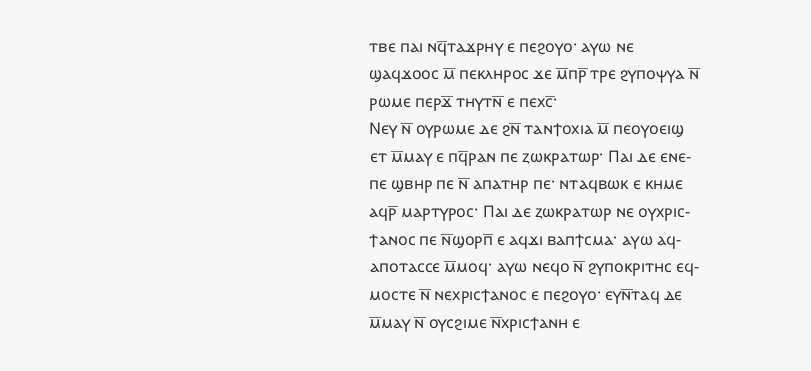ⲧⲃⲉ ⲡⲁⲓ ⲛϥ̅ⲧⲁϫⲣⲏⲩ ⲉ ⲡⲉϩⲟⲩⲟ· ⲁⲩⲱ ⲛⲉ
ϣⲁϥϫⲟⲟⲥ ⲙ̅ ⲡⲉⲕⲗⲏⲣⲟⲥ ϫⲉ ⲙ̅ⲡⲣ̅ ⲧⲣⲉ ϩⲩⲡⲟⲯⲩⲁ ⲛ̅
ⲣⲱⲙⲉ ⲡⲉⲣϫ̅ ⲧⲏⲩⲧⲛ̅ ⲉ ⲡⲉⲭⲥ̅·
Ⲛⲉⲩ ⲛ̅ ⲟⲩⲣⲱⲙⲉ ⲇⲉ ϩⲛ̅ ⲧⲁⲛϯⲟⲭⲓⲁ ⲙ̅ ⲡⲉⲟⲩⲟⲉⲓϣ
ⲉⲧ ⲙ̅ⲙⲁⲩ ⲉ ⲡϥ̅ⲣⲁⲛ ⲡⲉ ⲍⲱⲕⲣⲁⲧⲱⲣ· Ⲡⲁⲓ ⲇⲉ ⲉⲛⲉ‐
ⲡⲉ ϣⲃⲏⲣ ⲡⲉ ⲛ̅ ⲁⲡⲁⲧⲏⲣ ⲡⲉ· ⲛⲧⲁϥⲃⲱⲕ ⲉ ⲕⲏⲙⲉ
ⲁϥⲣ̅ ⲙⲁⲣⲧⲩⲣⲟⲥ· Ⲡⲁⲓ ⲇⲉ ⲍⲱⲕⲣⲁⲧⲱⲣ ⲛⲉ ⲟⲩⲭⲣⲓⲥ‐
ϯⲁⲛⲟⲥ ⲡⲉ ⲛ̅ϣⲟⲣⲡ̅ ⲉ ⲁϥϫⲓ ⲃⲁⲡϯⲥⲙⲁ· ⲁⲩⲱ ⲁϥ‐
ⲁⲡⲟⲧⲁⲥⲥⲉ ⲙ̅ⲙⲟϥ· ⲁⲩⲱ ⲛⲉϥⲟ ⲛ̅ ϩⲩⲡⲟⲕⲣⲓⲧⲏⲥ ⲉϥ‐
ⲙⲟⲥⲧⲉ ⲛ̅ ⲛⲉⲭⲣⲓⲥϯⲁⲛⲟⲥ ⲉ ⲡⲉϩⲟⲩⲟ· ⲉⲩⲛ̅ⲧⲁϥ ⲇⲉ
ⲙ̅ⲙⲁⲩ ⲛ̅ ⲟⲩⲥϩⲓⲙⲉ ⲛ̅ⲭⲣⲓⲥϯⲁⲛⲏ ⲉ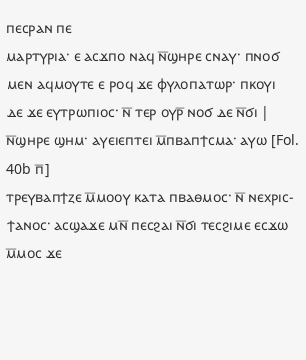ⲡⲉⲥⲣⲁⲛ ⲡⲉ
ⲙⲁⲣⲧⲩⲣⲓⲁ· ⲉ ⲁⲥϫⲡⲟ ⲛⲁϥ ⲛ̅ϣⲏⲣⲉ ⲥⲛⲁⲩ· ⲡⲛⲟϭ
ⲙⲉⲛ ⲁϥⲙⲟⲩⲧⲉ ⲉ ⲣⲟϥ ϫⲉ ⲫⲩⲗⲟⲡⲁⲧⲱⲣ· ⲡⲕⲟⲩⲓ
ⲇⲉ ϫⲉ ⲉⲩⲧⲣⲱⲡⲓⲟⲥ· ⲛ̅ ⲧⲉⲣ ⲟⲩⲣ̅ ⲛⲟϭ ⲇⲉ ⲛ̅ϭⲓ |
ⲛ̅ϣⲏⲣⲉ ϣⲏⲙ· ⲁⲩⲉⲓⲉⲡⲧⲉⲓ ⲙ̅ⲡⲃⲁⲡϯⲥⲙⲁ· ⲁⲩⲱ [Fol. 40b ⲡ̅]
ⲧⲣⲉⲩⲃⲁⲡϯⲍⲉ ⲙ̅ⲙⲟⲟⲩ ⲕⲁⲧⲁ ⲡⲃⲁⲑⲙⲟⲥ· ⲛ̅ ⲛⲉⲭⲣⲓⲥ‐
ϯⲁⲛⲟⲥ· ⲁⲥϣⲁϫⲉ ⲙⲛ̅ ⲡⲉⲥϩⲁⲓ ⲛ̅ϭⲓ ⲧⲉⲥϩⲓⲙⲉ ⲉⲥϫⲱ
ⲙ̅ⲙⲟⲥ ϫⲉ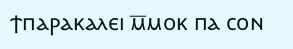ϯⲡⲁⲣⲁⲕⲁⲗⲉⲓ ⲙ̅ⲙⲟⲕ ⲡⲁ ⲥⲟⲛ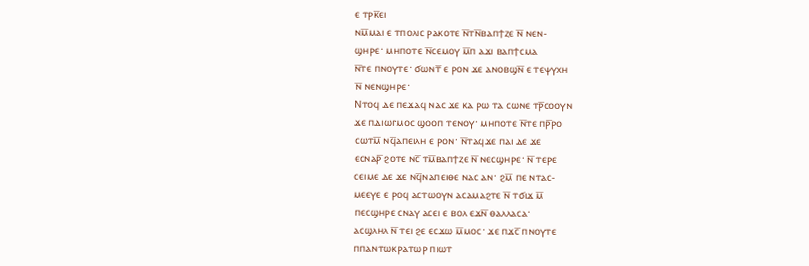ⲉ ⲧⲣⲕ̅ⲉⲓ
ⲛⲙ̅ⲙⲁⲓ ⲉ ⲧⲡⲟⲗⲓⲥ ⲣⲁⲕⲟⲧⲉ ⲛ̅ⲧⲛ̅ⲃⲁⲡϯⲍⲉ ⲛ̅ ⲛⲉⲛ‐
ϣⲏⲣⲉ· ⲙⲏⲡⲟⲧⲉ ⲛ̅ⲥⲉⲙⲟⲩ ⲙ̅ⲡ ⲁϫⲓ ⲃⲁⲡϯⲥⲙⲁ
ⲛ̅ⲧⲉ ⲡⲛⲟⲩⲧⲉ· ϭⲱⲛⲧ̅ ⲉ ⲣⲟⲛ ϫⲉ ⲁⲛⲟⲃϣⲛ̅ ⲉ ⲧⲉⲯⲩⲭⲏ
ⲛ̅ ⲛⲉⲛϣⲏⲣⲉ·
Ⲛⲧⲟϥ ⲇⲉ ⲡⲉϫⲁϥ ⲛⲁⲥ ϫⲉ ⲕⲁ ⲣⲱ ⲧⲁ ⲥⲱⲛⲉ ⲧⲣ̅ⲥⲟⲟⲩⲛ
ϫⲉ ⲡⲇⲓⲱⲅⲙⲟⲥ ϣⲟⲟⲡ ⲧⲉⲛⲟⲩ· ⲙⲏⲡⲟⲧⲉ ⲛ̅ⲧⲉ ⲡⲣ̅ⲣⲟ
ⲥⲱⲧⲙ̅ ⲛϥ̅ⲁⲡⲉⲓⲗⲏ ⲉ ⲣⲟⲛ· ⲛ̅ⲧⲁϥϫⲉ ⲡⲁⲓ ⲇⲉ ϫⲉ
ⲉⲥⲛⲁⲣ̅ ϩⲟⲧⲉ ⲛⲥ̅ ⲧⲙ̅ⲃⲁⲡϯⲍⲉ ⲛ̅ ⲛⲉⲥϣⲏⲣⲉ· ⲛ̅ ⲧⲉⲣⲉ
ⲥⲉⲓⲙⲉ ⲇⲉ ϫⲉ ⲛϥ̅ⲛⲁⲡⲉⲓⲑⲉ ⲛⲁⲥ ⲁⲛ· ϩⲙ̅ ⲡⲉ ⲛⲧⲁⲥ‐
ⲙⲉⲉⲩⲉ ⲉ ⲣⲟϥ ⲁⲥⲧⲱⲟⲩⲛ ⲁⲥⲁⲙⲁϩⲧⲉ ⲛ̅ ⲧϭⲓϫ ⲙ̅
ⲡⲉⲥϣⲏⲣⲉ ⲥⲛⲁⲩ ⲁⲥⲉⲓ ⲉ ⲃⲟⲗ ⲉϫⲛ̅ ⲑⲁⲗⲗⲁⲥⲁ·
ⲁⲥϣⲗⲏⲗ ⲛ̅ ⲧⲉⲓ ϩⲉ ⲉⲥϫⲱ ⲙ̅ⲙⲟⲥ· ϫⲉ ⲡϫⲥ̅ ⲡⲛⲟⲩⲧⲉ
ⲡⲡⲁⲛⲧⲱⲕⲣⲁⲧⲱⲣ ⲡⲓⲱⲧ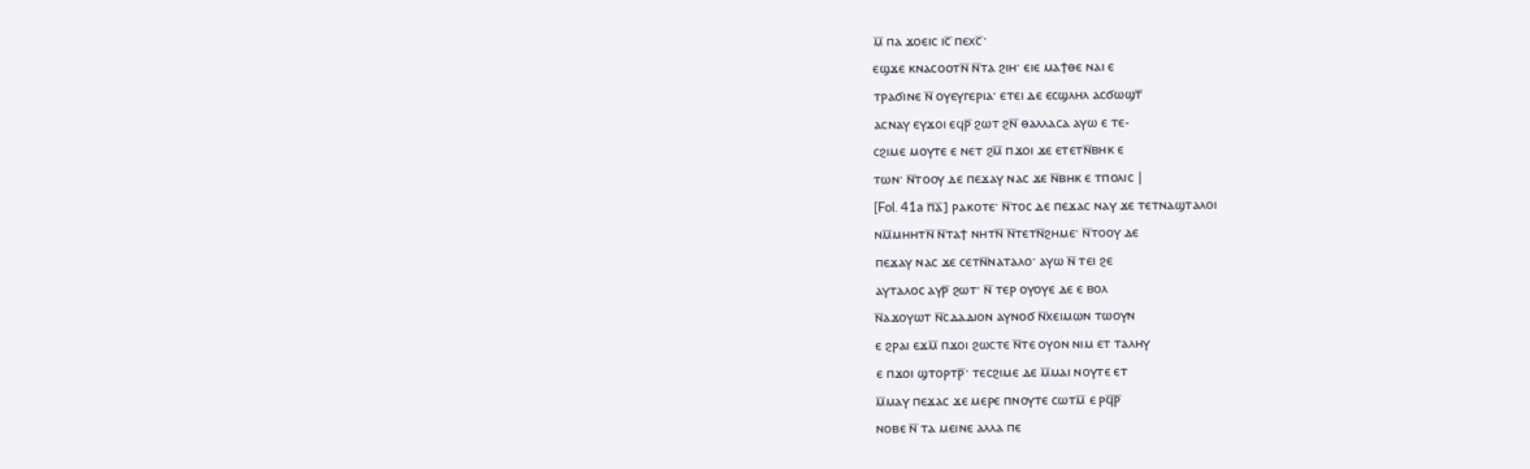ⲙ̅ ⲡⲁ ϫⲟⲉⲓⲥ ⲓⲥ̅ ⲡⲉⲭⲥ̅·
ⲉϣϫⲉ ⲕⲛⲁⲥⲟⲟⲧⲛ̅ ⲛ̅ⲧⲁ ϩⲓⲏ· ⲉⲓⲉ ⲙⲁϯⲑⲉ ⲛⲁⲓ ⲉ
ⲧⲣⲁϭⲓⲛⲉ ⲛ̅ ⲟⲩⲉⲩⲅⲉⲣⲓⲁ· ⲉⲧⲉⲓ ⲇⲉ ⲉⲥϣⲗⲏⲗ ⲁⲥϭⲱϣⲧ̅
ⲁⲥⲛⲁⲩ ⲉⲩϫⲟⲓ ⲉϥⲣ̅ ϩⲱⲧ ϩⲛ̅ ⲑⲁⲗⲗⲁⲥⲁ ⲁⲩⲱ ⲉ ⲧⲉ‐
ⲥϩⲓⲙⲉ ⲙⲟⲩⲧⲉ ⲉ ⲛⲉⲧ ϩⲙ̅ ⲡϫⲟⲓ ϫⲉ ⲉⲧⲉⲧⲛ̅ⲃⲏⲕ ⲉ
ⲧⲱⲛ· ⲛ̅ⲧⲟⲟⲩ ⲇⲉ ⲡⲉϫⲁⲩ ⲛⲁⲥ ϫⲉ ⲛ̅ⲃⲏⲕ ⲉ ⲧⲡⲟⲗⲓⲥ |
[Fol. 41a ⲡ̅ⲁ̅] ⲣⲁⲕⲟⲧⲉ· ⲛ̅ⲧⲟⲥ ⲇⲉ ⲡⲉϫⲁⲥ ⲛⲁⲩ ϫⲉ ⲧⲉⲧⲛⲁϣⲧⲁⲗⲟⲓ
ⲛⲙ̅ⲙⲏⲏⲧⲛ̅ ⲛ̅ⲧⲁϯ ⲛⲏⲧⲛ̅ ⲛ̅ⲧⲉⲧⲛ̅ϩⲏⲙⲉ· ⲛ̅ⲧⲟⲟⲩ ⲇⲉ
ⲡⲉϫⲁⲩ ⲛⲁⲥ ϫⲉ ⲥⲉⲧⲛ̅ⲛⲁⲧⲁⲗⲟ· ⲁⲩⲱ ⲛ̅ ⲧⲉⲓ ϩⲉ
ⲁⲩⲧⲁⲗⲟⲥ ⲁⲩⲣ̅ ϩⲱⲧ· ⲛ̅ ⲧⲉⲣ ⲟⲩⲟⲩⲉ ⲇⲉ ⲉ ⲃⲟⲗ
ⲛ̅ⲁϫⲟⲩⲱⲧ ⲛ̅ⲥⲇⲁⲇⲓⲟⲛ ⲁⲩⲛⲟϭ ⲛ̅ⲭⲉⲓⲙⲱⲛ ⲧⲱⲟⲩⲛ
ⲉ ϩⲣⲁⲓ ⲉϫⲙ̅ ⲡϫⲟⲓ ϩⲱⲥⲧⲉ ⲛ̅ⲧⲉ ⲟⲩⲟⲛ ⲛⲓⲙ ⲉⲧ ⲧⲁⲗⲏⲩ
ⲉ ⲡϫⲟⲓ ϣⲧⲟⲣⲧⲣ̅· ⲧⲉⲥϩⲓⲙⲉ ⲇⲉ ⲙ̅ⲙⲁⲓ ⲛⲟⲩⲧⲉ ⲉⲧ
ⲙ̅ⲙⲁⲩ ⲡⲉϫⲁⲥ ϫⲉ ⲙⲉⲣⲉ ⲡⲛⲟⲩⲧⲉ ⲥⲱⲧⲙ̅ ⲉ ⲣϥ̅ⲣ̅
ⲛⲟⲃⲉ ⲛ̅ ⲧⲁ ⲙⲉⲓⲛⲉ ⲁⲗⲗⲁ ⲡⲉ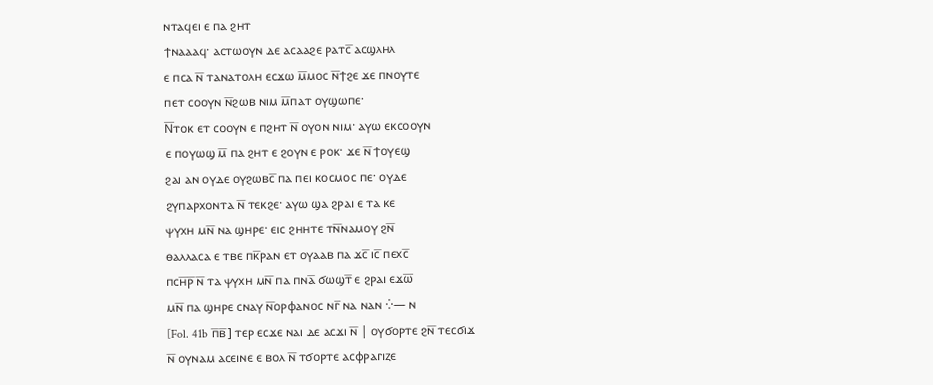ⲛⲧⲁϥⲉⲓ ⲉ ⲡⲁ ϩⲏⲧ
ϯⲛⲁⲁⲁϥ· ⲁⲥⲧⲱⲟⲩⲛ ⲇⲉ ⲁⲥⲁⲁϩⲉ ⲣⲁⲧⲥ̅ ⲁⲥϣⲗⲏⲗ
ⲉ ⲡⲥⲁ ⲛ̅ ⲧⲁⲛⲁⲧⲟⲗⲏ ⲉⲥϫⲱ ⲙ̅ⲙⲟⲥ ⲛ̅ϯϩⲉ ϫⲉ ⲡⲛⲟⲩⲧⲉ
ⲡⲉⲧ ⲥⲟⲟⲩⲛ ⲛ̅ϩⲱⲃ ⲛⲓⲙ ⲙ̅ⲡⲁⲧ ⲟⲩϣⲱⲡⲉ·
Ⲛ̅ⲧⲟⲕ ⲉⲧ ⲥⲟⲟⲩⲛ ⲉ ⲡϩⲏⲧ ⲛ̅ ⲟⲩⲟⲛ ⲛⲓⲙ· ⲁⲩⲱ ⲉⲕⲥⲟⲟⲩⲛ
ⲉ ⲡⲟⲩⲱϣ ⲙ̅ ⲡⲁ ϩⲏⲧ ⲉ ϩⲟⲩⲛ ⲉ ⲣⲟⲕ· ϫⲉ ⲛ̅ ϯⲟⲩⲉϣ
ϩⲁⲓ ⲁⲛ ⲟⲩⲇⲉ ⲟⲩϩⲱⲃⲥ̅ ⲡⲁ ⲡⲉⲓ ⲕⲟⲥⲙⲟⲥ ⲡⲉ· ⲟⲩⲇⲉ
ϩⲩⲡⲁⲣⲭⲟⲛⲧⲁ ⲛ̅ ⲧⲉⲕϩⲉ· ⲁⲩⲱ ϣⲁ ϩⲣⲁⲓ ⲉ ⲧⲁ ⲕⲉ
ⲯⲩⲭⲏ ⲙⲛ̅ ⲛⲁ ϣⲏⲣⲉ· ⲉⲓⲥ ϩⲏⲏⲧⲉ ⲧⲛ̅ⲛⲁⲙⲟⲩ ϩⲛ̅
ⲑⲁⲗⲗⲁⲥⲁ ⲉ ⲧⲃⲉ ⲡⲕ̅ⲣⲁⲛ ⲉⲧ ⲟⲩⲁⲁⲃ ⲡⲁ ϫⲥ̅ ⲓⲥ̅ ⲡⲉⲭⲥ̅
ⲡⲥⲏ̅ⲣ̅ ⲛ̅ ⲧⲁ ⲯⲩⲭⲏ ⲙⲛ̅ ⲡⲁ ⲡⲛⲁ̅ ϭⲱϣⲧ̅ ⲉ ϩⲣⲁⲓ ⲉϫⲱ̅
ⲙⲛ̅ ⲡⲁ ϣⲏⲣⲉ ⲥⲛⲁⲩ ⲛ̅ⲟⲣⲫⲁⲛⲟⲥ ⲛⲅ̅ ⲛⲁ ⲛⲁⲛ ⁛— ⲛ
[Fol. 41b ⲡ̅ⲃ̅] ⲧⲉⲣ ⲉⲥϫⲉ ⲛⲁⲓ ⲇⲉ ⲁⲥϫⲓ ⲛ̅ | ⲟⲩϭⲟⲣⲧⲉ ϩⲛ̅ ⲧⲉⲥϭⲓϫ
ⲛ̅ ⲟⲩⲛⲁⲙ ⲁⲥⲉⲓⲛⲉ ⲉ ⲃⲟⲗ ⲛ̅ ⲧϭⲟⲣⲧⲉ ⲁⲥⲫⲣⲁⲅⲓⲍⲉ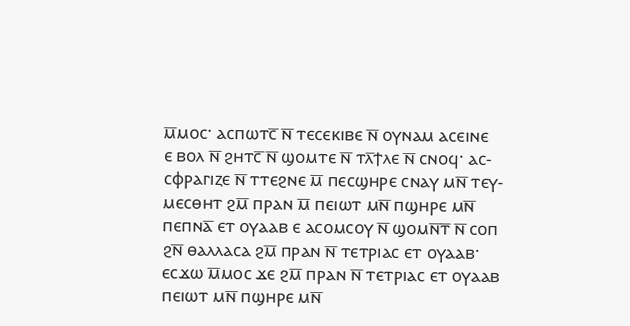ⲙ̅ⲙⲟⲥ· ⲁⲥⲡⲱⲧⲥ̅ ⲛ̅ ⲧⲉⲥⲉⲕⲓⲃⲉ ⲛ̅ ⲟⲩⲛⲁⲙ ⲁⲥⲉⲓⲛⲉ
ⲉ ⲃⲟⲗ ⲛ̅ ϩⲏⲧⲥ̅ ⲛ̅ ϣⲟⲙⲧⲉ ⲛ̅ ⲧⲗ̅ϯⲗⲉ ⲛ̅ ⲥⲛⲟϥ· ⲁⲥ‐
ⲥⲫⲣⲁⲅⲓⲍⲉ ⲛ̅ ⲧⲧⲉϩⲛⲉ ⲙ̅ ⲡⲉⲥϣⲏⲣⲉ ⲥⲛⲁⲩ ⲙⲛ̅ ⲧⲉⲩ‐
ⲙⲉⲥⲑⲏⲧ ϩⲙ̅ ⲡⲣⲁⲛ ⲙ̅ ⲡⲉⲓⲱⲧ ⲙⲛ̅ ⲡϣⲏⲣⲉ ⲙⲛ̅
ⲡⲉⲡⲛⲁ̅ ⲉⲧ ⲟⲩⲁⲁⲃ ⲉ ⲁⲥⲟⲙⲥⲟⲩ ⲛ̅ ϣⲟⲙⲛ̅ⲧ̅ ⲛ̅ ⲥⲟⲡ
ϩⲛ̅ ⲑⲁⲗⲗⲁⲥⲁ ϩⲙ̅ ⲡⲣⲁⲛ ⲛ̅ ⲧⲉⲧⲣⲓⲁⲥ ⲉⲧ ⲟⲩⲁⲁⲃ·
ⲉⲥϫⲱ ⲙ̅ⲙⲟⲥ ϫⲉ ϩⲙ̅ ⲡⲣⲁⲛ ⲛ̅ ⲧⲉⲧⲣⲓⲁⲥ ⲉⲧ ⲟⲩⲁⲁⲃ
ⲡⲉⲓⲱⲧ ⲙⲛ̅ ⲡϣⲏⲣⲉ ⲙⲛ̅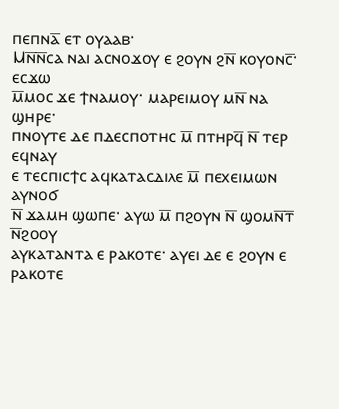ⲡⲉⲡⲛⲁ̅ ⲉⲧ ⲟⲩⲁⲁⲃ·
Ⲙⲛ̅ⲛ̅ⲥⲁ ⲛⲁⲓ ⲁⲥⲛⲟϫⲟⲩ ⲉ ϩⲟⲩⲛ ϩⲛ̅ ⲕⲟⲩⲟⲛⲥ̅· ⲉⲥϫⲱ
ⲙ̅ⲙⲟⲥ ϫⲉ ϯⲛⲁⲙⲟⲩ· ⲙⲁⲣⲉⲓⲙⲟⲩ ⲙⲛ̅ ⲛⲁ ϣⲏⲣⲉ·
ⲡⲛⲟⲩⲧⲉ ⲇⲉ ⲡⲇⲉⲥⲡⲟⲧⲏⲥ ⲙ̅ ⲡⲧⲏⲣϥ̅ ⲛ̅ ⲧⲉⲣ ⲉϥⲛⲁⲩ
ⲉ ⲧⲉⲥⲡⲓⲥϯⲥ ⲁϥⲕⲁⲧⲁⲥⲇⲓⲗⲉ ⲙ̅ ⲡⲉⲭⲉⲓⲙⲱⲛ ⲁⲩⲛⲟϭ
ⲛ̅ ϫⲁⲙⲏ ϣⲱⲡⲉ· ⲁⲩⲱ ⲙ̅ ⲡϩⲟⲩⲛ ⲛ̅ ϣⲟⲙⲛ̅ⲧ̅ ⲛ̅ϩⲟⲟⲩ
ⲁⲩⲕⲁⲧⲁⲛⲧⲁ ⲉ ⲣⲁⲕⲟⲧⲉ· ⲁⲩⲉⲓ ⲇⲉ ⲉ ϩⲟⲩⲛ ⲉ ⲣⲁⲕⲟⲧⲉ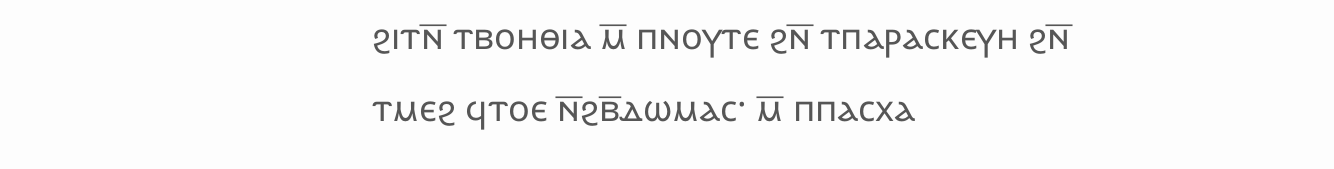ϩⲓⲧⲛ̅ ⲧⲃⲟⲏⲑⲓⲁ ⲙ̅ ⲡⲛⲟⲩⲧⲉ ϩⲛ̅ ⲧⲡⲁⲣⲁⲥⲕⲉⲩⲏ ϩⲛ̅
ⲧⲙⲉϩ ϥⲧⲟⲉ ⲛ̅ϩⲃ̅ⲇⲱⲙⲁⲥ· ⲙ̅ ⲡⲡⲁⲥⲭⲁ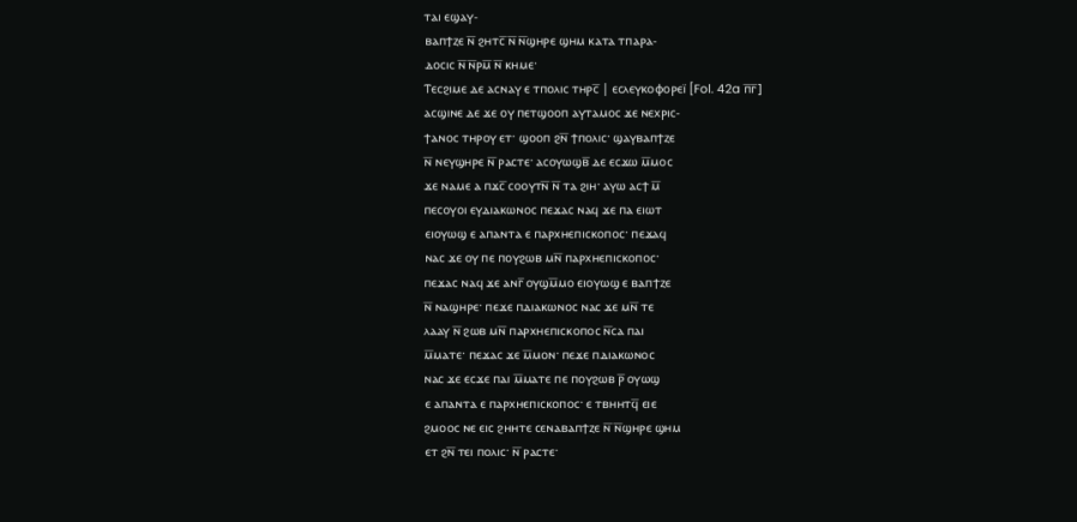ⲧⲁⲓ ⲉϣⲁⲩ‐
ⲃⲁⲡϯⲍⲉ ⲛ̅ ϩⲏⲧⲥ̅ ⲛ̅ ⲛ̅ϣⲏⲣⲉ ϣⲏⲙ ⲕⲁⲧⲁ ⲧⲡⲁⲣⲁ‐
ⲇⲟⲥⲓⲥ ⲛ̅ ⲛ̅ⲣⲙ̅ ⲛ̅ ⲕⲏⲙⲉ·
Ⲧⲉⲥϩⲓⲙⲉ ⲇⲉ ⲁⲥⲛⲁⲩ ⲉ ⲧⲡⲟⲗⲓⲥ ⲧⲏⲣⲥ̅ | ⲉⲥⲗⲉⲩⲕⲟⲫⲟⲣⲉⲓ̈ [Fol. 42a ⲡ̅ⲅ̅]
ⲁⲥϣⲓⲛⲉ ⲇⲉ ϫⲉ ⲟⲩ ⲡⲉⲧϣⲟⲟⲡ ⲁⲩⲧⲁⲙⲟⲥ ϫⲉ ⲛⲉⲭⲣⲓⲥ‐
ϯⲁⲛⲟⲥ ⲧⲏⲣⲟⲩ ⲉⲧ· ϣⲟⲟⲡ ϩⲛ̅ ϯⲡⲟⲗⲓⲥ· ϣⲁⲩⲃⲁⲡϯⲍⲉ
ⲛ̅ ⲛⲉⲩϣⲏⲣⲉ ⲛ̅ ⲣⲁⲥⲧⲉ· ⲁⲥⲟⲩⲱϣⲃ̅ ⲇⲉ ⲉⲥϫⲱ ⲙ̅ⲙⲟⲥ
ϫⲉ ⲛⲁⲙⲉ ⲁ ⲡϫⲥ̅ ⲥⲟⲟⲩⲧⲛ̅ ⲛ̅ ⲧⲁ ϩⲓⲏ· ⲁⲩⲱ ⲁⲥϯ ⲙ̅
ⲡⲉⲥⲟⲩⲟⲓ ⲉⲩⲇⲓⲁⲕⲱⲛⲟⲥ ⲡⲉϫⲁⲥ ⲛⲁϥ ϫⲉ ⲡⲁ ⲉⲓⲱⲧ
ⲉⲓⲟⲩⲱϣ ⲉ ⲁⲡⲁⲛⲧⲁ ⲉ ⲡⲁⲣⲭⲏⲉⲡⲓⲥⲕⲟⲡⲟⲥ· ⲡⲉϫⲁϥ
ⲛⲁⲥ ϫⲉ ⲟⲩ ⲡⲉ ⲡⲟⲩϩⲱⲃ ⲙⲛ̅ ⲡⲁⲣⲭⲏⲉⲡⲓⲥⲕⲟⲡⲟⲥ·
ⲡⲉϫⲁⲥ ⲛⲁϥ ϫⲉ ⲁⲛⲅ̅ ⲟⲩϣⲙ̅ⲙⲟ ⲉⲓⲟⲩⲱϣ ⲉ ⲃⲁⲡϯⲍⲉ
ⲛ̅ ⲛⲁϣⲏⲣⲉ· ⲡⲉϫⲉ ⲡⲇⲓⲁⲕⲱⲛⲟⲥ ⲛⲁⲥ ϫⲉ ⲙⲛ̅ ⲧⲉ
ⲗⲁⲁⲩ ⲛ̅ ϩⲱⲃ ⲙⲛ̅ ⲡⲁⲣⲭⲏⲉⲡⲓⲥⲕⲟⲡⲟⲥ ⲛ̅ⲥⲁ ⲡⲁⲓ
ⲙ̅ⲙⲁⲧⲉ· ⲡⲉϫⲁⲥ ϫⲉ ⲙ̅ⲙⲟⲛ· ⲡⲉϫⲉ ⲡⲇⲓⲁⲕⲱⲛⲟⲥ
ⲛⲁⲥ ϫⲉ ⲉⲥϫⲉ ⲡⲁⲓ ⲙ̅ⲙⲁⲧⲉ ⲡⲉ ⲡⲟⲩϩⲱⲃ ⲣ̅ ⲟⲩⲱϣ
ⲉ ⲁⲡⲁⲛⲧⲁ ⲉ ⲡⲁⲣⲭⲏⲉⲡⲓⲥⲕⲟⲡⲟⲥ· ⲉ ⲧⲃⲏⲏⲧϥ̅ ⲉⲓⲉ
ϩⲙⲟⲟⲥ ⲛⲉ ⲉⲓⲥ ϩⲏⲏⲧⲉ ⲥⲉⲛⲁⲃⲁⲡϯⲍⲉ ⲛ̅ ⲛ̅ϣⲏⲣⲉ ϣⲏⲙ
ⲉⲧ ϩⲛ̅ ⲧⲉⲓ ⲡⲟⲗⲓⲥ· ⲛ̅ ⲣⲁⲥⲧⲉ·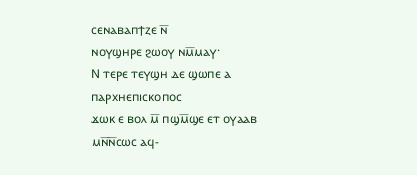ⲥⲉⲛⲁⲃⲁⲡϯⲍⲉ ⲛ̅
ⲛⲟⲩϣⲏⲣⲉ ϩⲱⲟⲩ ⲛⲙ̅ⲙⲁⲩ·
Ⲛ ⲧⲉⲣⲉ ⲧⲉⲩϣⲏ ⲇⲉ ϣⲱⲡⲉ ⲁ ⲡⲁⲣⲭⲏⲉⲡⲓⲥⲕⲟⲡⲟⲥ
ϫⲱⲕ ⲉ ⲃⲟⲗ ⲙ̅ ⲡϣⲙ̅ϣⲉ ⲉⲧ ⲟⲩⲁⲁⲃ ⲙⲛ̅ⲛ̅ⲥⲱⲥ ⲁϥ‐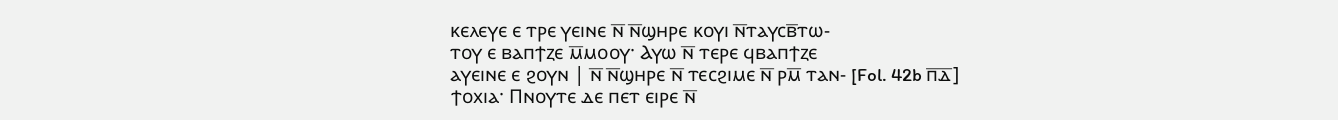ⲕⲉⲗⲉⲩⲉ ⲉ ⲧⲣⲉ ⲩⲉⲓⲛⲉ ⲛ̅ ⲛ̅ϣⲏⲣⲉ ⲕⲟⲩⲓ ⲛ̅ⲧⲁⲩⲥⲃ̅ⲧⲱ‐
ⲧⲟⲩ ⲉ ⲃⲁⲡϯⲍⲉ ⲙ̅ⲙⲟⲟⲩ· Ⲁⲩⲱ ⲛ̅ ⲧⲉⲣⲉ ϥⲃⲁⲡϯⲍⲉ
ⲁⲩⲉⲓⲛⲉ ⲉ ϩⲟⲩⲛ | ⲛ̅ ⲛ̅ϣⲏⲣⲉ ⲛ̅ ⲧⲉⲥϩⲓⲙⲉ ⲛ̅ ⲣⲙ̅ ⲧⲁⲛ‐ [Fol. 42b ⲡ̅ⲇ̅]
ϯⲟⲭⲓⲁ· Ⲡⲛⲟⲩⲧⲉ ⲇⲉ ⲡⲉⲧ ⲉⲓⲣⲉ ⲛ̅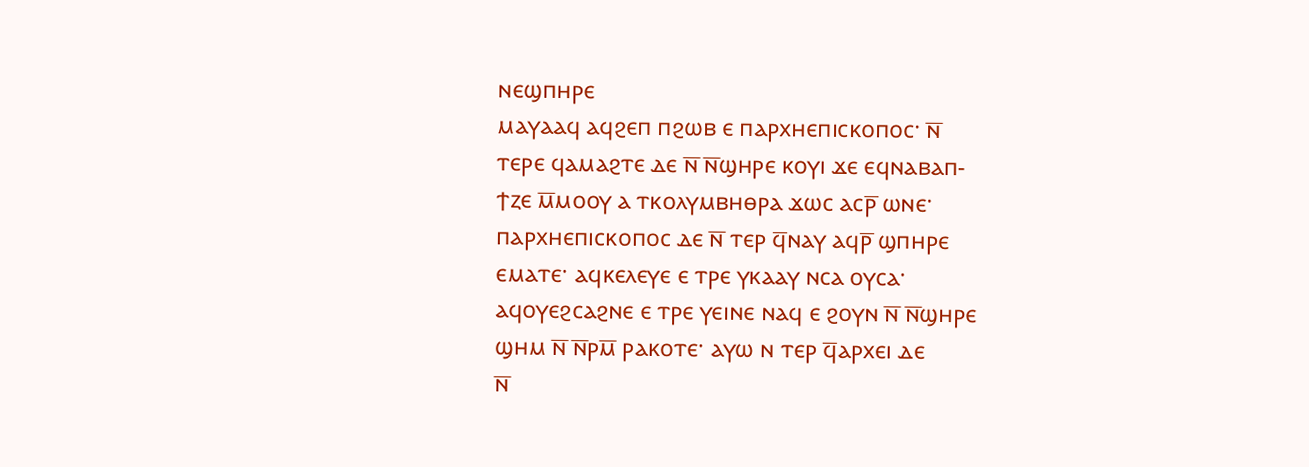ⲛⲉϣⲡⲏⲣⲉ
ⲙⲁⲩⲁⲁϥ ⲁϥϩⲉⲡ ⲡϩⲱⲃ ⲉ ⲡⲁⲣⲭⲏⲉⲡⲓⲥⲕⲟⲡⲟⲥ· ⲛ̅
ⲧⲉⲣⲉ ϥⲁⲙⲁϩⲧⲉ ⲇⲉ ⲛ̅ ⲛ̅ϣⲏⲣⲉ ⲕⲟⲩⲓ ϫⲉ ⲉϥⲛⲁⲃⲁⲡ‐
ϯⲍⲉ ⲙ̅ⲙⲟⲟⲩ ⲁ ⲧⲕⲟⲗⲩⲙⲃⲏⲑⲣⲁ ϫⲱⲥ ⲁⲥⲣ̅ ⲱⲛⲉ·
ⲡⲁⲣⲭⲏⲉⲡⲓⲥⲕⲟⲡⲟⲥ ⲇⲉ ⲛ̅ ⲧⲉⲣ ϥ̅ⲛⲁⲩ ⲁϥⲣ̅ ϣⲡⲏⲣⲉ
ⲉⲙⲁⲧⲉ· ⲁϥⲕⲉⲗⲉⲩⲉ ⲉ ⲧⲣⲉ ⲩⲕⲁⲁⲩ ⲛⲥⲁ ⲟⲩⲥⲁ·
ⲁϥⲟⲩⲉϩⲥⲁϩⲛⲉ ⲉ ⲧⲣⲉ ⲩⲉⲓⲛⲉ ⲛⲁϥ ⲉ ϩⲟⲩⲛ ⲛ̅ ⲛ̅ϣⲏⲣⲉ
ϣⲏⲙ ⲛ̅ ⲛ̅ⲣⲙ̅ ⲣⲁⲕⲟⲧⲉ· ⲁⲩⲱ ⲛ ⲧⲉⲣ ϥ̅ⲁⲣⲭⲉⲓ ⲇⲉ
ⲛ̅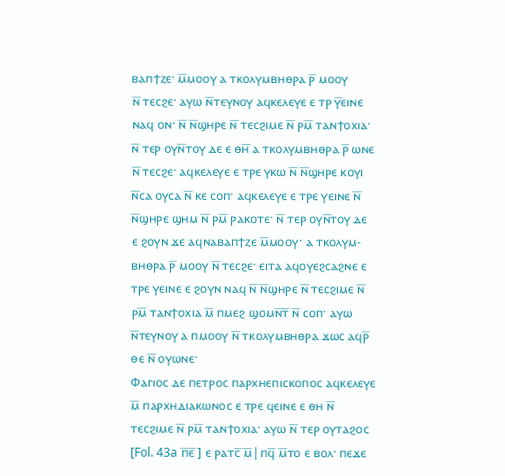ⲃⲁⲡϯⲍⲉ· ⲙ̅ⲙⲟⲟⲩ ⲁ ⲧⲕⲟⲗⲩⲙⲃⲏⲑⲣⲁ ⲣ̅ ⲙⲟⲟⲩ
ⲛ̅ ⲧⲉⲥϩⲉ· ⲁⲩⲱ ⲛ̅ⲧⲉⲩⲛⲟⲩ ⲁϥⲕⲉⲗⲉⲩⲉ ⲉ ⲧⲣ ⲩ̅ⲉⲓⲛⲉ
ⲛⲁϥ ⲟⲛ· ⲛ̅ ⲛ̅ϣⲏⲣⲉ ⲛ̅ ⲧⲉⲥϩⲓⲙⲉ ⲛ̅ ⲣⲙ̅ ⲧⲁⲛϯⲟⲭⲓⲁ·
ⲛ̅ ⲧⲉⲣ ⲟⲩⲛ̅ⲧⲟⲩ ⲇⲉ ⲉ ⲑⲏ̅ ⲁ ⲧⲕⲟⲗⲩⲙⲃⲏⲑⲣⲁ ⲣ̅ ⲱⲛⲉ
ⲛ̅ ⲧⲉⲥϩⲉ· ⲁϥⲕⲉⲗⲉⲩⲉ ⲉ ⲧⲣⲉ ⲩⲕⲱ ⲛ̅ ⲛ̅ϣⲏⲣⲉ ⲕⲟⲩⲓ
ⲛ̅ⲥⲁ ⲟⲩⲥⲁ ⲛ̅ ⲕⲉ ⲥⲟⲡ· ⲁϥⲕⲉⲗⲉⲩⲉ ⲉ ⲧⲣⲉ ⲩⲉⲓⲛⲉ ⲛ̅
ⲛ̅ϣⲏⲣⲉ ϣⲏⲙ ⲛ̅ ⲣⲙ̅ ⲣⲁⲕⲟⲧⲉ· ⲛ̅ ⲧⲉⲣ ⲟⲩⲛ̅ⲧⲟⲩ ⲇⲉ
ⲉ ϩⲟⲩⲛ ϫⲉ ⲁϥⲛⲁⲃⲁⲡϯⲍⲉ ⲙ̅ⲙⲟⲟⲩ· ⲁ ⲧⲕⲟⲗⲩⲙ‐
ⲃⲏⲑⲣⲁ ⲣ̅ ⲙⲟⲟⲩ ⲛ̅ ⲧⲉⲥϩⲉ· ⲉⲓⲧⲁ ⲁϥⲟⲩⲉϩⲥⲁϩⲛⲉ ⲉ
ⲧⲣⲉ ⲩⲉⲓⲛⲉ ⲉ ϩⲟⲩⲛ ⲛⲁϥ ⲛ̅ ⲛ̅ϣⲏⲣⲉ ⲛ̅ ⲧⲉⲥϩⲓⲙⲉ ⲛ̅
ⲣⲙ̅ ⲧⲁⲛϯⲟⲭⲓⲁ ⲙ̅ ⲡⲙⲉϩ ϣⲟⲙⲛ̅ⲧ̅ ⲛ̅ ⲥⲟⲡ· ⲁⲩⲱ
ⲛ̅ⲧⲉⲩⲛⲟⲩ ⲁ ⲡⲙⲟⲟⲩ ⲛ̅ ⲧⲕⲟⲗⲩⲙⲃⲏⲑⲣⲁ ϫⲱⲥ ⲁϥⲣ̅
ⲑⲉ ⲛ̅ ⲟⲩⲱⲛⲉ·
Ⲫⲁⲅⲓⲟⲥ ⲇⲉ ⲡⲉⲧⲣⲟⲥ ⲡⲁⲣⲭⲏⲉⲡⲓⲥⲕⲟⲡⲟⲥ ⲁϥⲕⲉⲗⲉⲩⲉ
ⲙ̅ ⲡⲁⲣⲭⲏⲇⲓⲁⲕⲱⲛⲟⲥ ⲉ ⲧⲣⲉ ϥⲉⲓⲛⲉ ⲉ ⲑⲏ ⲛ̅
ⲧⲉⲥϩⲓⲙⲉ ⲛ̅ ⲣⲙ̅ ⲧⲁⲛϯⲟⲭⲓⲁ· ⲁⲩⲱ ⲛ̅ ⲧⲉⲣ ⲟⲩⲧⲁϩⲟⲥ
[Fol. 43a ⲡ̅ⲉ̅] ⲉ ⲣⲁⲧⲥ̅ ⲙ̅|ⲡϥ̅ ⲙ̅ⲧⲟ ⲉ ⲃⲟⲗ· ⲡⲉϫⲉ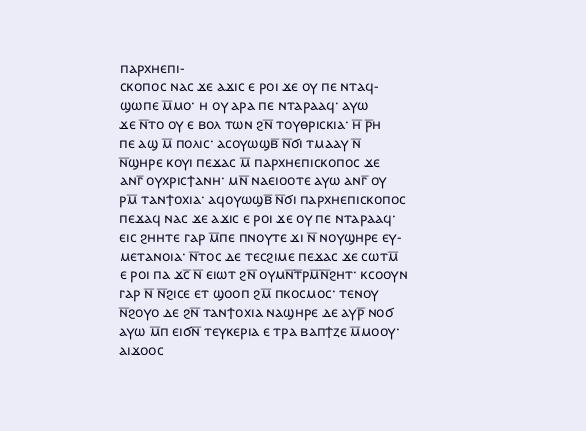ⲡⲁⲣⲭⲏⲉⲡⲓ‐
ⲥⲕⲟⲡⲟⲥ ⲛⲁⲥ ϫⲉ ⲁϫⲓⲥ ⲉ ⲣⲟⲓ ϫⲉ ⲟⲩ ⲡⲉ ⲛⲧⲁϥ‐
ϣⲱⲡⲉ ⲙ̅ⲙⲟ· ⲏ ⲟⲩ ⲁⲣⲁ ⲡⲉ ⲛⲧⲁⲣⲁⲁϥ· ⲁⲩⲱ
ϫⲉ ⲛ̅ⲧⲟ ⲟⲩ ⲉ ⲃⲟⲗ ⲧⲱⲛ ϩⲛ̅ ⲧⲟⲩⲑⲣⲓⲥⲕⲓⲁ· ⲏ̅ ⲣ̅ⲏ
ⲡⲉ ⲁϣ ⲙ̅ ⲡⲟⲗⲓⲥ· ⲁⲥⲟⲩⲱϣⲃ̅ ⲛ̅ϭⲓ ⲧⲙⲁⲁⲩ ⲛ̅
ⲛ̅ϣⲏⲣⲉ ⲕⲟⲩⲓ ⲡⲉϫⲁⲥ ⲙ̅ ⲡⲁⲣⲭⲏⲉⲡⲓⲥⲕⲟⲡⲟⲥ ϫⲉ
ⲁⲛⲅ̅ ⲟⲩⲭⲣⲓⲥϯⲁⲛⲏ· ⲙⲛ̅ ⲛⲁⲉⲓⲟⲟⲧⲉ ⲁⲩⲱ ⲁⲛⲅ̅ ⲟⲩ
ⲣⲙ̅ ⲧⲁⲛϯⲟⲭⲓⲁ· ⲁϥⲟⲩⲱϣⲃ̅ ⲛ̅ϭⲓ ⲡⲁⲣⲭⲏⲉⲡⲓⲥⲕⲟⲡⲟⲥ
ⲡⲉϫⲁϥ ⲛⲁⲥ ϫⲉ ⲁϫⲓⲥ ⲉ ⲣⲟⲓ ϫⲉ ⲟⲩ ⲡⲉ ⲛⲧⲁⲣⲁⲁϥ·
ⲉⲓⲥ ϩⲏⲏⲧⲉ ⲅⲁⲣ ⲙ̅ⲡⲉ ⲡⲛⲟⲩⲧⲉ ϫⲓ ⲛ̅ ⲛⲟⲩϣⲏⲣⲉ ⲉⲩ‐
ⲙⲉⲧⲁⲛⲟⲓⲁ· ⲛ̅ⲧⲟⲥ ⲇⲉ ⲧⲉⲥϩⲓⲙⲉ ⲡⲉϫⲁⲥ ϫⲉ ⲥⲱⲧⲙ̅
ⲉ ⲣⲟⲓ ⲡⲁ ϫⲥ̅ ⲛ̅ ⲉⲓⲱⲧ ϩⲛ̅ ⲟⲩⲙⲛ̅ⲧ̅ⲣⲙ̅ⲛ̅ϩⲏⲧ· ⲕⲥⲟⲟⲩⲛ
ⲅⲁⲣ ⲛ̅ ⲛ̅ϩⲓⲥⲉ ⲉⲧ ϣⲟⲟⲡ ϩⲙ̅ ⲡⲕⲟⲥⲙⲟⲥ· ⲧⲉⲛⲟⲩ
ⲛ̅ϩⲟⲩⲟ ⲇⲉ ϩⲛ̅ ⲧⲁⲛϯⲟⲭⲓⲁ ⲛⲁϣⲏⲣⲉ ⲇⲉ ⲁⲩⲣ̅ ⲛⲟϭ
ⲁⲩⲱ ⲙ̅ⲡ ⲉⲓϭⲛ̅ ⲧⲉⲩⲕⲉⲣⲓⲁ ⲉ ⲧⲣⲁ ⲃⲁⲡϯⲍⲉ ⲙ̅ⲙⲟⲟⲩ·
ⲁⲓϫⲟⲟⲥ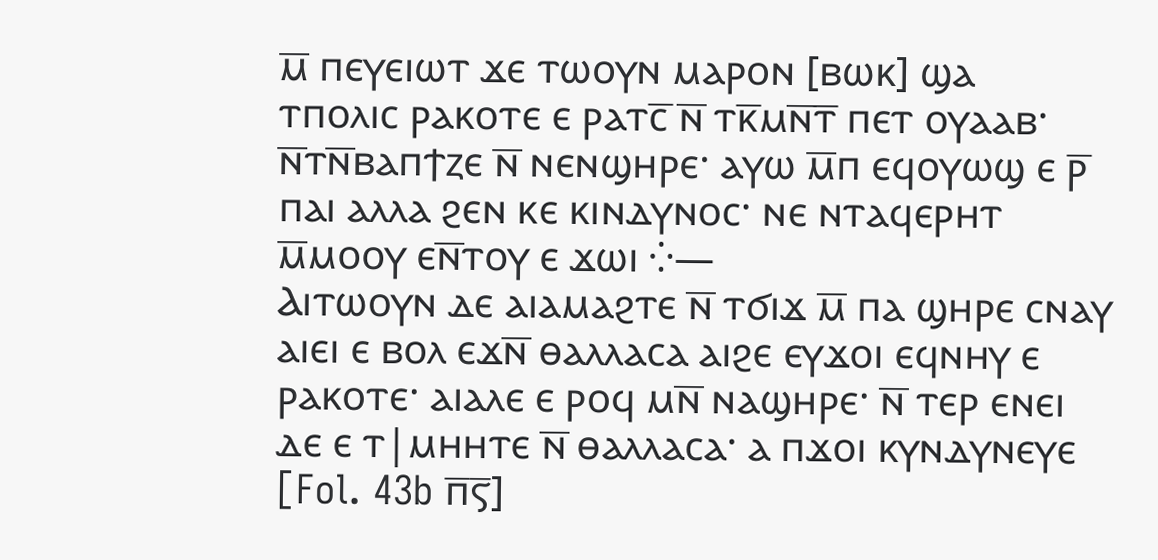ⲙ̅ ⲡⲉⲩⲉⲓⲱⲧ ϫⲉ ⲧⲱⲟⲩⲛ ⲙⲁⲣⲟⲛ [ⲃⲱⲕ] ϣⲁ
ⲧⲡⲟⲗⲓⲥ ⲣⲁⲕⲟⲧⲉ ⲉ ⲣⲁⲧⲥ̅ ⲛ̅ ⲧⲕ̅ⲙⲛ̅ⲧ̅ ⲡⲉⲧ ⲟⲩⲁⲁⲃ·
ⲛ̅ⲧⲛ̅ⲃⲁⲡϯⲍⲉ ⲛ̅ ⲛⲉⲛϣⲏⲣⲉ· ⲁⲩⲱ ⲙ̅ⲡ ⲉϥⲟⲩⲱϣ ⲉ ⲣ̅
ⲡⲁⲓ ⲁⲗⲗⲁ ϩⲉⲛ ⲕⲉ ⲕⲓⲛⲇⲩⲛⲟⲥ· ⲛⲉ ⲛⲧⲁϥⲉⲣⲏⲧ
ⲙ̅ⲙⲟⲟⲩ ⲉⲛ̅ⲧⲟⲩ ⲉ ϫⲱⲓ ⁛—
Ⲁⲓⲧⲱⲟⲩⲛ ⲇⲉ ⲁⲓⲁⲙⲁϩⲧⲉ ⲛ̅ ⲧϭⲓϫ ⲙ̅ ⲡⲁ ϣⲏⲣⲉ ⲥⲛⲁⲩ
ⲁⲓⲉⲓ ⲉ ⲃⲟⲗ ⲉϫⲛ̅ ⲑⲁⲗⲗⲁⲥⲁ ⲁⲓϩⲉ ⲉⲩϫⲟⲓ ⲉϥⲛⲏⲩ ⲉ
ⲣⲁⲕⲟⲧⲉ· ⲁⲓⲁⲗⲉ ⲉ ⲣⲟϥ ⲙⲛ̅ ⲛⲁϣⲏⲣⲉ· ⲛ̅ ⲧⲉⲣ ⲉⲛⲉⲓ
ⲇⲉ ⲉ ⲧ|ⲙⲏⲏⲧⲉ ⲛ̅ ⲑⲁⲗⲗⲁⲥⲁ· ⲁ ⲡϫⲟⲓ ⲕⲩⲛⲇⲩⲛⲉⲩⲉ [Fol. 43b ⲡ̅ⲋ̅]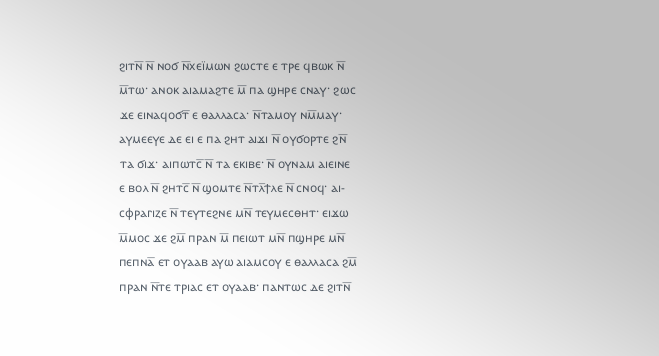ϩⲓⲧⲛ̅ ⲛ̅ ⲛⲟϭ ⲛ̅ⲭⲉⲓ̈ⲙⲱⲛ ϩⲱⲥⲧⲉ ⲉ ⲧⲣⲉ ϥⲃⲱⲕ ⲛ̅
ⲙ̅ⲧⲱ· ⲁⲛⲟⲕ ⲁⲓⲁⲙⲁϩⲧⲉ ⲙ̅ ⲡⲁ ϣⲏⲣⲉ ⲥⲛⲁⲩ· ϩⲱⲥ
ϫⲉ ⲉⲓⲛⲁϥⲟϭⲧ̅ ⲉ ⲑⲁⲗⲗⲁⲥⲁ· ⲛ̅ⲧⲁⲙⲟⲩ ⲛⲙ̅ⲙⲁⲩ·
ⲁⲩⲙⲉⲉⲩⲉ ⲇⲉ ⲉⲓ ⲉ ⲡⲁ ϩⲏⲧ ⲁⲓϫⲓ ⲛ̅ ⲟⲩϭⲟⲣⲧⲉ ϩⲛ̅
ⲧⲁ ϭⲓϫ· ⲁⲓⲡⲱⲧⲥ̅ ⲛ̅ ⲧⲁ ⲉⲕⲓⲃⲉ· ⲛ̅ ⲟⲩⲛⲁⲙ ⲁⲓⲉⲓⲛⲉ
ⲉ ⲃⲟⲗ ⲛ̅ ϩⲏⲧⲥ̅ ⲛ̅ ϣⲟⲙⲧⲉ ⲛ̅ⲧⲗ̅ϯⲗⲉ ⲛ̅ ⲥⲛⲟϥ· ⲁⲓ‐
ⲥⲫⲣⲁⲅⲓⲍⲉ ⲛ̅ ⲧⲉⲩⲧⲉϩⲛⲉ ⲙⲛ̅ ⲧⲉⲩⲙⲉⲥⲑⲏⲧ· ⲉⲓϫⲱ
ⲙ̅ⲙⲟⲥ ϫⲉ ϩⲙ̅ ⲡⲣⲁⲛ ⲙ̅ ⲡⲉⲓⲱⲧ ⲙⲛ̅ ⲡϣⲏⲣⲉ ⲙⲛ̅
ⲡⲉⲡⲛⲁ̅ ⲉⲧ ⲟⲩⲁⲁⲃ ⲁⲩⲱ ⲁⲓⲁⲙⲥⲟⲩ ⲉ ⲑⲁⲗⲗⲁⲥⲁ ϩⲙ̅
ⲡⲣⲁⲛ ⲛ̅ⲧⲉ ⲧⲣⲓⲁⲥ ⲉⲧ ⲟⲩⲁⲁⲃ· ⲡⲁⲛⲧⲱⲥ ⲇⲉ ϩⲓⲧⲛ̅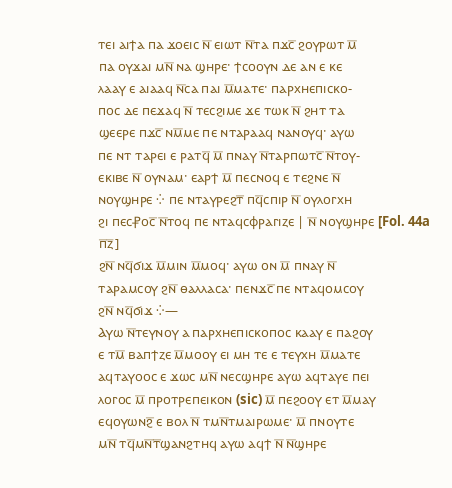ⲧⲉⲓ ⲁⲓϯⲁ ⲡⲁ ϫⲟⲉⲓⲥ ⲛ̅ ⲉⲓⲱⲧ ⲛ̅ⲧⲁ ⲡϫⲥ̅ ϩⲟⲩⲣⲱⲧ ⲙ̅
ⲡⲁ ⲟⲩϫⲁⲓ ⲙⲛ̅ ⲛⲁ ϣⲏⲣⲉ· ϯⲥⲟⲟⲩⲛ ⲇⲉ ⲁⲛ ⲉ ⲕⲉ
ⲗⲁⲁⲩ ⲉ ⲁⲓⲁⲁϥ ⲛ̅ⲥⲁ ⲡⲁⲓ ⲙ̅ⲙⲁⲧⲉ· ⲡⲁⲣⲭⲏⲉⲡⲓⲥⲕⲟ‐
ⲡⲟⲥ ⲇⲉ ⲡⲉϫⲁϥ ⲛ̅ ⲧⲉⲥϩⲓⲙⲉ ϫⲉ ⲧⲱⲕ ⲛ̅ ϩⲏⲧ ⲧⲁ
ϣⲉⲉⲣⲉ ⲡϫⲥ̅ ⲛⲙ̅ⲙⲉ ⲡⲉ ⲛⲧⲁⲣⲁⲁϥ ⲛⲁⲛⲟⲩϥ· ⲁⲩⲱ
ⲡⲉ ⲛⲧ ⲧⲁⲣⲉⲓ ⲉ ⲣⲁⲧϥ̅ ⲙ̅ ⲡⲛⲁⲩ ⲛ̅ⲧⲁⲣⲡⲱⲧⲥ̅ ⲛ̅ⲧⲟⲩ‐
ⲉⲕⲓⲃⲉ ⲛ̅ ⲟⲩⲛⲁⲙ· ⲉⲁⲣϯ ⲙ̅ ⲡⲉⲥⲛⲟϥ ⲉ ⲧⲉϩⲛⲉ ⲛ̅
ⲛⲟⲩϣⲏⲣⲉ ⁛ ⲡⲉ ⲛⲧⲁⲩⲣⲉϩⲧ̅ ⲡϥ̅ⲥⲡⲓⲣ ⲛ̅ ⲟⲩⲗⲟⲅⲭⲏ
ϩⲓ ⲡⲉⲥ⳨ⲟⲥ̅ ⲛ̅ⲧⲟϥ ⲡⲉ ⲛⲧⲁϥⲥⲫⲣⲁⲅⲓⲍⲉ | ⲛ̅ ⲛⲟⲩϣⲏⲣⲉ [Fol. 44a ⲡ̅ⲍ̅]
ϩⲛ̅ ⲛϥ̅ϭⲓϫ ⲙ̅ⲙⲓⲛ ⲙ̅ⲙⲟϥ· ⲁⲩⲱ ⲟⲛ ⲙ̅ ⲡⲛⲁⲩ ⲛ̅
ⲧⲁⲣⲁⲙⲥⲟⲩ ϩⲛ̅ ⲑⲁⲗⲗⲁⲥⲁ· ⲡⲉⲛϫⲥ̅ ⲡⲉ ⲛⲧⲁϥⲟⲙⲥⲟⲩ
ϩⲛ̅ ⲛϥ̅ϭⲓϫ ⁛—
Ⲁⲩⲱ ⲛ̅ⲧⲉⲩⲛⲟⲩ ⲁ ⲡⲁⲣⲭⲏⲉⲡⲓⲥⲕⲟⲡⲟⲥ ⲕⲁⲁⲩ ⲉ ⲡⲁϩⲟⲩ
ⲉ ⲧⲙ̅ ⲃⲁⲡϯⲍⲉ ⲙ̅ⲙⲟⲟⲩ ⲉⲓ ⲙⲏ ⲧⲉ ⲉ ⲧⲉⲩⲭⲏ ⲙ̅ⲙⲁⲧⲉ
ⲁϥⲧⲁⲩⲟⲟⲥ ⲉ ϫⲱⲥ ⲙⲛ̅ ⲛⲉⲥϣⲏⲣⲉ ⲁⲩⲱ ⲁϥⲧⲁⲩⲉ ⲡⲉⲓ
ⲗⲟⲅⲟⲥ ⲙ̅ ⲡⲣⲟⲧⲣⲉⲡⲉⲓⲕⲟⲛ (sic) ⲙ̅ ⲡⲉϩⲟⲟⲩ ⲉⲧ ⲙ̅ⲙⲁⲩ
ⲉϥⲟⲩⲱⲛϩ̅ ⲉ ⲃⲟⲗ ⲛ̅ ⲧⲙⲛ̅ⲧⲙⲁⲓⲣⲱⲙⲉ· ⲙ̅ ⲡⲛⲟⲩⲧⲉ
ⲙⲛ̅ ⲧϥ̅ⲙⲛ̅ⲧ̅ϣⲁⲛϩⲧⲏϥ ⲁⲩⲱ ⲁϥϯ ⲛ̅ ⲛ̅ϣⲏⲣⲉ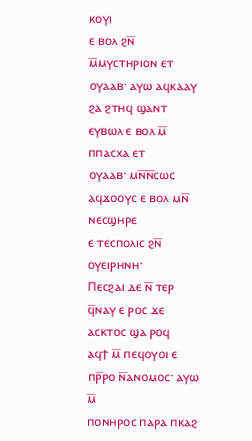ⲕⲟⲩⲓ
ⲉ ⲃⲟⲗ ϩⲛ̅ ⲙ̅ⲙⲩⲥⲧⲏⲣⲓⲟⲛ ⲉⲧ ⲟⲩⲁⲁⲃ· ⲁⲩⲱ ⲁϥⲕⲁⲁⲩ
ϩⲁ ϩⲧⲏϥ ϣⲁⲛⲧ ⲉⲩⲃⲱⲗ ⲉ ⲃⲟⲗ ⲙ̅ ⲡⲡⲁⲥⲭⲁ ⲉⲧ
ⲟⲩⲁⲁⲃ· ⲙⲛ̅ⲛ̅ⲥⲱⲥ ⲁϥϫⲟⲟⲩⲥ ⲉ ⲃⲟⲗ ⲙⲛ̅ ⲛⲉⲥϣⲏⲣⲉ
ⲉ ⲧⲉⲥⲡⲟⲗⲓⲥ ϩⲛ̅ ⲟⲩⲉⲓⲣⲏⲛⲏ·
Ⲡⲉⲥϩⲁⲓ ⲇⲉ ⲛ̅ ⲧⲉⲣ ϥ̅ⲛⲁⲩ ⲉ ⲣⲟⲥ ϫⲉ ⲁⲥⲕⲧⲟⲥ ϣⲁ ⲣⲟϥ
ⲁϥϯ ⲙ̅ ⲡⲉϥⲟⲩⲟⲓ ⲉ ⲡⲣ̅ⲣⲟ ⲛ̅ⲁⲛⲟⲙⲟⲥ· ⲁⲩⲱ ⲙ̅
ⲡⲟⲛⲏⲣⲟⲥ ⲡⲁⲣⲁ ⲡⲕⲁϩ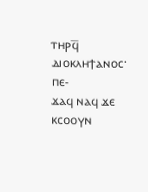ⲧⲏⲣϥ̅ ⲇⲓⲟⲕⲗⲏϯⲁⲛⲟⲥ· ⲡⲉ‐
ϫⲁϥ ⲛⲁϥ ϫⲉ ⲕⲥⲟⲟⲩⲛ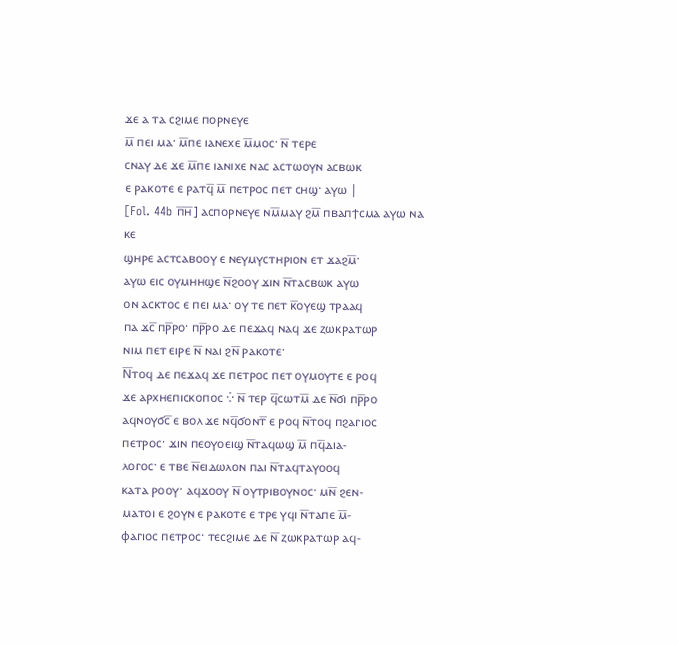ϫⲉ ⲁ ⲧⲁ ⲥϩⲓⲙⲉ ⲡⲟⲣⲛⲉⲩⲉ
ⲙ̅ ⲡⲉⲓ ⲙⲁ· ⲙ̅ⲡⲉ ⲓⲁⲛⲉⲭⲉ ⲙ̅ⲙⲟⲥ· ⲛ̅ ⲧⲉⲣⲉ
ⲥⲛⲁⲩ ⲇⲉ ϫⲉ ⲙ̅ⲡⲉ ⲓⲁⲛⲓⲭⲉ ⲛⲁⲥ ⲁⲥⲧⲱⲟⲩⲛ ⲁⲥⲃⲱⲕ
ⲉ ⲣⲁⲕⲟⲧⲉ ⲉ ⲣⲁⲧϥ̅ ⲙ̅ ⲡⲉⲧⲣⲟⲥ ⲡⲉⲧ ⲥⲏϣ· ⲁⲩⲱ |
[Fol. 44b ⲡ̅ⲏ̅] ⲁⲥⲡⲟⲣⲛⲉⲩⲉ ⲛⲙ̅ⲙⲁⲩ ϩⲙ̅ ⲡⲃⲁⲡϯⲥⲙⲁ ⲁⲩⲱ ⲛⲁ ⲕⲉ
ϣⲏⲣⲉ ⲁⲥⲧⲥⲁⲃⲟⲟⲩ ⲉ ⲛⲉⲩⲙⲩⲥⲧⲏⲣⲓⲟⲛ ⲉⲧ ϫⲁϩⲙ̅·
ⲁⲩⲱ ⲉⲓⲥ ⲟⲩⲙⲏⲏϣⲉ ⲛ̅ϩⲟⲟⲩ ϫⲓⲛ ⲛ̅ⲧⲁⲥⲃⲱⲕ ⲁⲩⲱ
ⲟⲛ ⲁⲥⲕⲧⲟⲥ ⲉ ⲡⲉⲓ ⲙⲁ· ⲟⲩ ⲧⲉ ⲡⲉⲧ ⲕ̅ⲟⲩⲉϣ ⲧⲣⲁⲁϥ
ⲡⲁ ϫⲥ̅ ⲡⲣ̅ⲣⲟ· ⲡⲣ̅ⲣⲟ ⲇⲉ ⲡⲉϫⲁϥ ⲛⲁϥ ϫⲉ ⲍⲱⲕⲣⲁⲧⲱⲣ
ⲛⲓⲙ ⲡⲉⲧ ⲉⲓⲣⲉ ⲛ̅ ⲛⲁⲓ ϩⲛ̅ ⲣⲁⲕⲟⲧⲉ·
Ⲛ̅ⲧⲟϥ ⲇⲉ ⲡⲉϫⲁϥ ϫⲉ ⲡⲉⲧⲣⲟⲥ ⲡⲉⲧ ⲟⲩⲙⲟⲩⲧⲉ ⲉ ⲣⲟϥ
ϫⲉ ⲁⲣⲭⲏⲉⲡⲓⲥⲕⲟⲡⲟⲥ ⁛ ⲛ̅ ⲧⲉⲣ ϥ̅ⲥⲱⲧⲙ̅ ⲇⲉ ⲛ̅ϭⲓ ⲡⲣ̅ⲣⲟ
ⲁϥⲛⲟⲩϭⲥ̅ ⲉ ⲃⲟⲗ ϫⲉ ⲛϥ̅ϭⲟⲛⲧ̅ ⲉ ⲣⲟϥ ⲛ̅ⲧⲟϥ ⲡϩⲁⲅⲓⲟⲥ
ⲡⲉⲧⲣⲟⲥ· ϫⲓⲛ ⲡⲉⲟⲩⲟⲉⲓϣ ⲛ̅ⲧⲁϥⲱϣ ⲙ̅ ⲡϥ̅ⲇⲓⲁ‐
ⲗⲟⲅⲟⲥ· ⲉ ⲧⲃⲉ ⲛ̅ⲉⲓⲇⲱⲗⲟⲛ ⲡⲁⲓ ⲛ̅ⲧⲁϥⲧⲁⲩⲟⲟϥ
ⲕⲁⲧⲁ ⲣⲟⲟⲩ· ⲁϥϫⲟⲟⲩ ⲛ̅ ⲟⲩⲧⲣⲓⲃⲟⲩⲛⲟⲥ· ⲙⲛ̅ ϩⲉⲛ‐
ⲙⲁⲧⲟⲓ ⲉ ϩⲟⲩⲛ ⲉ ⲣⲁⲕⲟⲧⲉ ⲉ ⲧⲣⲉ ⲩϥⲓ ⲛ̅ⲧⲁⲡⲉ ⲙ̅‐
ⲫⲁⲅⲓⲟⲥ ⲡⲉⲧⲣⲟⲥ· ⲧⲉⲥϩⲓⲙⲉ ⲇⲉ ⲛ̅ ⲍⲱⲕⲣⲁⲧⲱⲣ ⲁϥ‐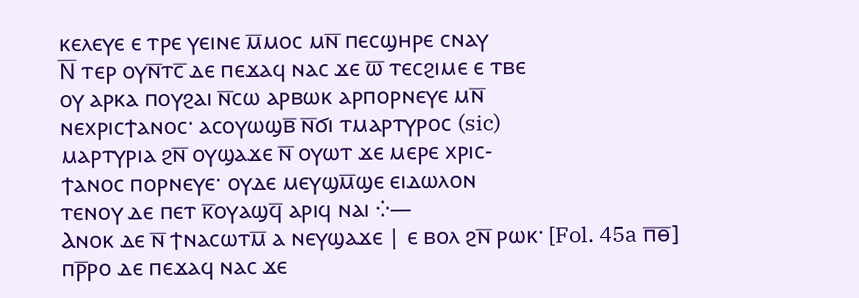ⲕⲉⲗⲉⲩⲉ ⲉ ⲧⲣⲉ ⲩⲉⲓⲛⲉ ⲙ̅ⲙⲟⲥ ⲙⲛ̅ ⲡⲉⲥϣⲏⲣⲉ ⲥⲛⲁⲩ
Ⲛ̅ ⲧⲉⲣ ⲟⲩⲛ̅ⲧⲥ̅ ⲇⲉ ⲡⲉϫⲁϥ ⲛⲁⲥ ϫⲉ ⲱ̅ ⲧⲉⲥϩⲓⲙⲉ ⲉ ⲧⲃⲉ
ⲟⲩ ⲁⲣⲕⲁ ⲡⲟⲩϩⲁⲓ ⲛ̅ⲥⲱ ⲁⲣⲃⲱⲕ ⲁⲣⲡⲟⲣⲛⲉⲩⲉ ⲙⲛ̅
ⲛⲉⲭⲣⲓⲥϯⲁⲛⲟⲥ· ⲁⲥⲟⲩⲱϣⲃ̅ ⲛ̅ϭⲓ ⲧⲙⲁⲣⲧⲩⲣⲟⲥ (sic)
ⲙⲁⲣⲧⲩⲣⲓⲁ ϩⲛ̅ ⲟⲩϣⲁϫⲉ ⲛ̅ ⲟⲩⲱⲧ ϫⲉ ⲙⲉⲣⲉ ⲭⲣⲓⲥ‐
ϯⲁⲛⲟⲥ ⲡⲟⲣⲛⲉⲩⲉ· ⲟⲩⲇⲉ ⲙⲉⲩϣⲙ̅ϣⲉ ⲉⲓⲇⲱⲗⲟⲛ
ⲧⲉⲛⲟⲩ ⲇⲉ ⲡⲉⲧ ⲕ̅ⲟⲩⲁϣϥ̅ ⲁⲣⲓϥ ⲛⲁⲓ ⁛—
Ⲁⲛⲟⲕ ⲇⲉ ⲛ̅ ϯⲛⲁⲥⲱⲧⲙ̅ ⲁ ⲛⲉⲩϣⲁϫⲉ | ⲉ ⲃⲟⲗ ϩⲛ̅ ⲣⲱⲕ· [Fol. 45a ⲡ̅ⲑ̅]
ⲡⲣ̅ⲣⲟ ⲇⲉ ⲡⲉϫⲁϥ ⲛⲁⲥ ϫⲉ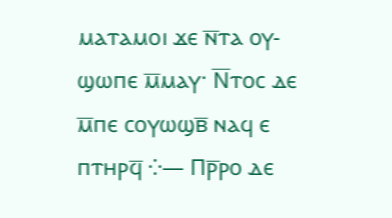ⲙⲁⲧⲁⲙⲟⲓ ϫⲉ ⲛ̅ⲧⲁ ⲟⲩ‐
ϣⲱⲡⲉ ⲙ̅ⲙⲁⲩ· Ⲛ̅ⲧⲟⲥ ⲇⲉ ⲙ̅ⲡⲉ ⲥⲟⲩⲱϣⲃ̅ ⲛⲁϥ ⲉ
ⲡⲧⲏⲣϥ̅ ⁛— Ⲡⲣ̅ⲣⲟ ⲇⲉ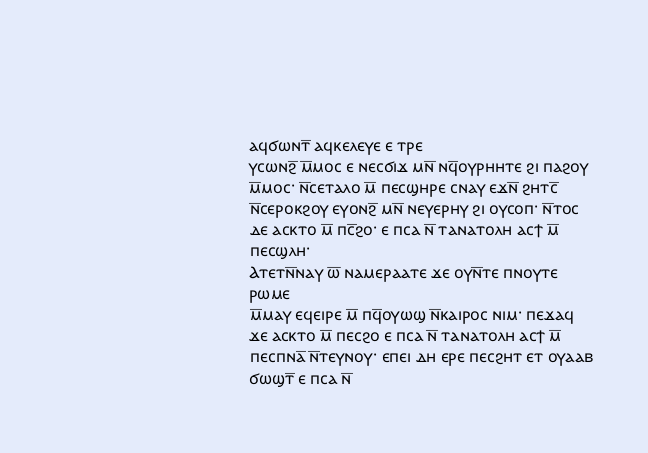ⲁϥϭⲱⲛⲧ̅ ⲁϥⲕⲉⲗⲉⲩⲉ ⲉ ⲧⲣⲉ
ⲩⲥⲱⲛϩ̅ ⲙ̅ⲙⲟⲥ ⲉ ⲛⲉⲥϭⲓϫ ⲙⲛ̅ ⲛϥ̅ⲟⲩⲣⲏⲏⲧⲉ ϩⲓ ⲡⲁϩⲟⲩ
ⲙ̅ⲙⲟⲥ· ⲛ̅ⲥⲉⲧⲁⲗⲟ ⲙ̅ ⲡⲉⲥϣⲏⲣⲉ ⲥⲛⲁⲩ ⲉϫⲛ̅ ϩⲏⲧⲥ̅
ⲛ̅ⲥⲉⲣⲟⲕϩⲟⲩ ⲉⲩⲟⲛϩ̅ ⲙⲛ̅ ⲛⲉⲩⲉⲣⲏⲩ ϩⲓ ⲟⲩⲥⲟⲡ· ⲛ̅ⲧⲟⲥ
ⲇⲉ ⲁⲥⲕⲧⲟ ⲙ̅ ⲡⲥ̅ϩⲟ· ⲉ ⲡⲥⲁ ⲛ̅ ⲧⲁⲛⲁⲧⲟⲗⲏ ⲁⲥϯ ⲙ̅
ⲡⲉⲥϣⲗⲏ·
Ⲁⲧⲉⲧⲛ̅ⲛⲁⲩ ⲱ̅ ⲛⲁⲙⲉⲣⲁⲁⲧⲉ ϫⲉ ⲟⲩⲛ̅ⲧⲉ ⲡⲛⲟⲩⲧⲉ ⲣⲱⲙⲉ
ⲙ̅ⲙⲁⲩ ⲉϥⲉⲓⲣⲉ ⲙ̅ ⲡϥ̅ⲟⲩⲱϣ ⲛ̅ⲕⲁⲓⲣⲟⲥ ⲛⲓⲙ· ⲡⲉϫⲁϥ
ϫⲉ ⲁⲥⲕⲧⲟ ⲙ̅ ⲡⲉⲥϩⲟ ⲉ ⲡⲥⲁ ⲛ̅ ⲧⲁⲛⲁⲧⲟⲗⲏ ⲁⲥϯ ⲙ̅
ⲡⲉⲥⲡⲛⲁ̅ ⲛ̅ⲧⲉⲩⲛⲟⲩ· ⲉⲡⲉⲓ ⲇⲏ ⲉⲣⲉ ⲡⲉⲥϩⲏⲧ ⲉⲧ ⲟⲩⲁⲁⲃ
ϭⲱϣⲧ̅ ⲉ ⲡⲥⲁ ⲛ̅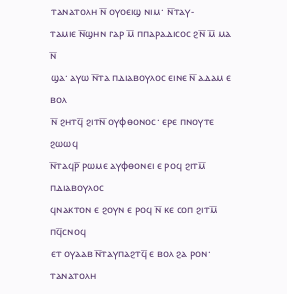ⲧⲁⲛⲁⲧⲟⲗⲏ ⲛ̅ ⲟⲩⲟⲉⲓϣ ⲛⲓⲙ· ⲛ̅ⲧⲁⲩ‐
ⲧⲁⲙⲓⲉ ⲛ̅ϣⲏⲛ ⲅⲁⲣ ⲙ̅ ⲡⲡⲁⲣⲁⲇⲓⲥⲟⲥ ϩⲛ̅ ⲙ̅ ⲙⲁ ⲛ̅
ϣⲁ· ⲁⲩⲱ ⲛ̅ⲧⲁ ⲡⲇⲓⲁⲃⲟⲩⲗⲟⲥ ⲉⲓⲛⲉ ⲛ̅ ⲁⲇⲁⲙ ⲉ ⲃⲟⲗ
ⲛ̅ ϩⲏⲧϥ̅ ϩⲓⲧⲛ̅ ⲟⲩⲫⲑⲟⲛⲟⲥ· ⲉⲣⲉ ⲡⲛⲟⲩⲧⲉ ϩⲱⲱϥ
ⲛ̅ⲧⲁϥⲣ̅ ⲣⲱⲙⲉ ⲁⲩⲫⲑⲟⲛⲉⲓ ⲉ ⲣⲟϥ ϩⲓⲧⲙ̅ ⲡⲇⲓⲁⲃⲟⲩⲗⲟⲥ
ϥⲛⲁⲕⲧⲟⲛ ⲉ ϩⲟⲩⲛ ⲉ ⲣⲟϥ ⲛ̅ ⲕⲉ ⲥⲟⲡ ϩⲓⲧⲙ̅ ⲡϥ̅ⲥⲛⲟϥ
ⲉⲧ ⲟⲩⲁⲁⲃ ⲛ̅ⲧⲁⲩⲡⲁϩⲧϥ̅ ⲉ ⲃⲟⲗ ϩⲁ ⲣⲟⲛ· ⲧⲁⲛⲁⲧⲟⲗⲏ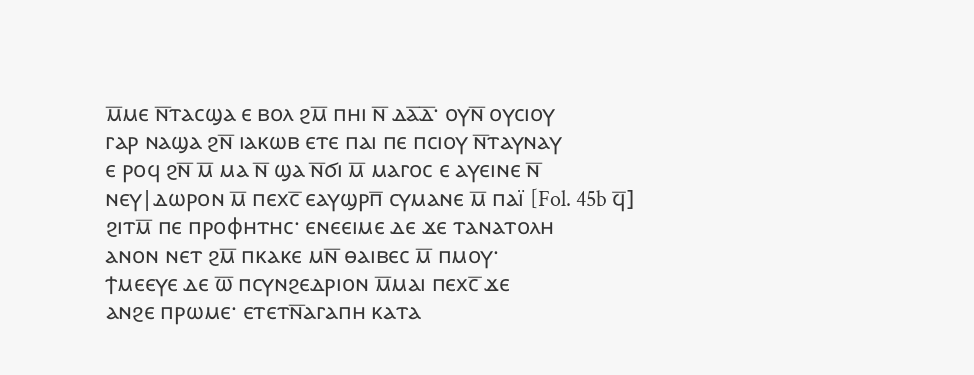ⲙ̅ⲙⲉ ⲛ̅ⲧⲁⲥϣⲁ ⲉ ⲃⲟⲗ ϩⲙ̅ ⲡⲏⲓ ⲛ̅ ⲇⲁ̅ⲇ̅· ⲟⲩⲛ̅ ⲟⲩⲥⲓⲟⲩ
ⲅⲁⲣ ⲛⲁϣⲁ ϩⲛ̅ ⲓⲁⲕⲱⲃ ⲉⲧⲉ ⲡⲁⲓ ⲡⲉ ⲡⲥⲓⲟⲩ ⲛ̅ⲧⲁⲩⲛⲁⲩ
ⲉ ⲣⲟϥ ϩⲛ̅ ⲙ̅ ⲙⲁ ⲛ̅ ϣⲁ ⲛ̅ϭⲓ ⲙ̅ ⲙⲁⲅⲟⲥ ⲉ ⲁⲩⲉⲓⲛⲉ ⲛ̅
ⲛⲉⲩ|ⲇⲱⲣⲟⲛ ⲙ̅ ⲡⲉⲭⲥ̅ ⲉⲁⲩϣⲣⲡ̅ ⲥⲩⲙⲁⲛⲉ ⲙ̅ ⲡⲁⲓ̈ [Fol. 45b ϥ̅]
ϩⲓⲧⲙ̅ ⲡⲉ ⲡⲣⲟⲫⲏⲧⲏⲥ· ⲉⲛⲉⲉⲓⲙⲉ ⲇⲉ ϫⲉ ⲧⲁⲛⲁⲧⲟⲗⲏ
ⲁⲛⲟⲛ ⲛⲉⲧ ϩⲙ̅ ⲡⲕⲁⲕⲉ ⲙⲛ̅ ⲑⲁⲓⲃⲉⲥ ⲙ̅ ⲡⲙⲟⲩ·
ϯⲙⲉⲉⲩⲉ ⲇⲉ ⲱ̅ ⲡⲥⲩⲛϩⲉⲇⲣⲓⲟⲛ ⲙ̅ⲙⲁⲓ ⲡⲉⲭⲥ̅ ϫⲉ
ⲁⲛϩⲉ ⲡⲣⲱⲙⲉ· ⲉⲧⲉⲧⲛ̅ⲁⲅⲁⲡⲏ ⲕⲁⲧⲁ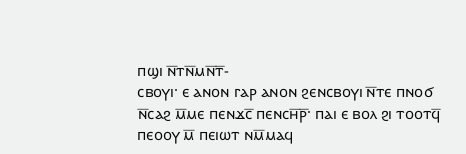ⲡϣⲓ ⲛ̅ⲧⲛ̅ⲙⲛ̅ⲧ̅‐
ⲥⲃⲟⲩⲓ· ⲉ ⲁⲛⲟⲛ ⲅⲁⲣ ⲁⲛⲟⲛ ϩⲉⲛⲥⲃⲟⲩⲓ ⲛ̅ⲧⲉ ⲡⲛⲟϭ
ⲛ̅ⲥⲁϩ ⲙ̅ⲙⲉ ⲡⲉⲛϫⲥ̅ ⲡⲉⲛⲥⲏ̅ⲣ̅· ⲡⲁⲓ ⲉ ⲃⲟⲗ ϩⲓ ⲧⲟⲟⲧϥ̅
ⲡⲉⲟⲟⲩ ⲙ̅ ⲡⲉⲓⲱⲧ ⲛⲙ̅ⲙⲁϥ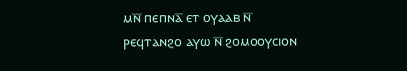ⲙⲛ̅ ⲡⲉⲡⲛⲁ̅ ⲉⲧ ⲟⲩⲁⲁⲃ ⲛ̅
ⲣⲉϥⲧⲁⲛϩⲟ ⲁⲩⲱ ⲛ̅ ϩⲟⲙⲟⲟⲩⲥⲓⲟⲛ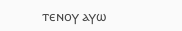ⲧⲉⲛⲟⲩ ⲁⲩⲱ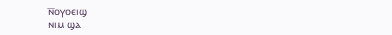ⲛ̅ⲟⲩⲟⲉⲓϣ
ⲛⲓⲙ ϣⲁ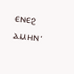ⲉⲛⲉϩ ⲁⲙⲏⲛ·